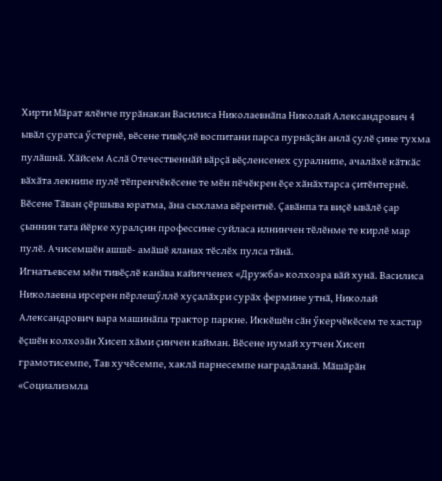Хирти Мӑрат ялӗнче пурӑнакан Василиса Николаевнӑпа Николай Александрович 4 ывӑл ҫуратса ӳстернӗ, вӗсене тивӗҫлӗ воспитани парса пурнӑҫӑн анлӑ ҫулӗ ҫине тухма пулӑшнӑ. Хӑйсем Аслӑ Отечественнӑй вӑрҫӑ вӗҫленсенех ҫуралнипе, ачалӑхӗ кӑткӑс вӑхӑта лекнипе пулӗ тӗпренчӗкӗсене те мӗн пӗчӗкрен ӗҫе хӑнӑхтарса ҫитӗнтернӗ. Вӗсене Тӑван ҫӗршыва юратма, ӑна сыхлама вӗрентнӗ. Ҫавӑнпа та виҫӗ ывӑлӗ ҫар ҫыннин тата йӗрке хуралҫин профессине суйласа илнинчен тӗлӗнме те кирлӗ мар пулӗ. Ачисемшӗн ашшӗ- амӑшӗ яланах тӗслӗх пулса тӑнӑ.
Игнатьевсем мӗн тивӗҫлӗ канӑва кайичченех «Дружба» колхозра вӑй хунӑ. Василиса Николаевна ирсерен пӗрлешӳллӗ хуҫалӑхри сурӑх фермине утнӑ, Николай Александрович вара машинӑпа трактор паркне. Иккӗшӗн сӑн ӳкерчӗкӗсем те хастар ӗҫшӗн колхозӑн Хисеп хӑми ҫинчен кайман. Вӗсене нумай хутчен Хисеп грамотисемпе, Тав хучӗсемпе, хаклӑ парнесемпе наградӑланӑ. Мӑшӑрӑн «Социализмла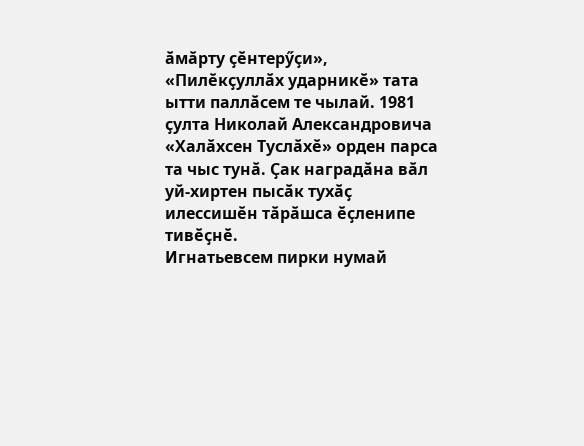ӑмӑрту ҫӗнтерӳҫи», «Пилӗкҫуллӑх ударникӗ» тата ытти паллӑсем те чылай. 1981 ҫулта Николай Александровича «Халӑхсен Туслӑхӗ» орден парса та чыс тунӑ. Ҫак наградӑна вӑл уй-хиртен пысӑк тухӑҫ илессишӗн тӑрӑшса ӗҫленипе тивӗҫнӗ.
Игнатьевсем пирки нумай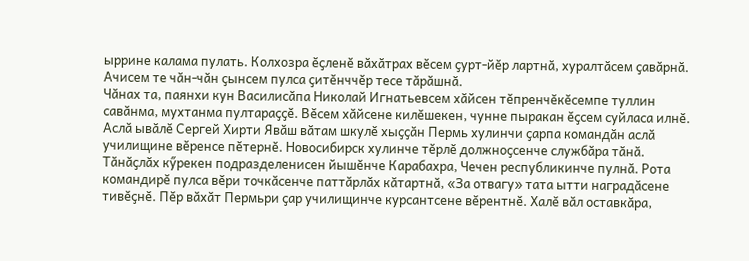ыррине калама пулать. Колхозра ӗҫленӗ вӑхӑтрах вӗсем ҫурт-йӗр лартнӑ, хуралтӑсем ҫавӑрнӑ. Ачисем те чӑн-чӑн ҫынсем пулса ҫитӗнччӗр тесе тӑрӑшнӑ.
Чӑнах та, паянхи кун Василисӑпа Николай Игнатьевсем хӑйсен тӗпренчӗкӗсемпе туллин савӑнма, мухтанма пултараҫҫӗ. Вӗсем хӑйсене килӗшекен, чунне пыракан ӗҫсем суйласа илнӗ.
Аслӑ ывӑлӗ Сергей Хирти Явӑш вӑтам шкулӗ хыҫҫӑн Пермь хулинчи ҫарпа командӑн аслӑ училищине вӗренсе пӗтернӗ. Новосибирск хулинче тӗрлӗ должноҫсенче службӑра тӑнӑ. Тӑнӑҫлӑх кӳрекен подразделенисен йышӗнче Карабахра, Чечен республикинче пулнӑ. Рота командирӗ пулса вӗри точкӑсенче паттӑрлӑх кӑтартнӑ, «За отвагу» тата ытти наградӑсене тивӗҫнӗ. Пӗр вӑхӑт Пермьри ҫар училищинче курсантсене вӗрентнӗ. Халӗ вӑл оставкӑра,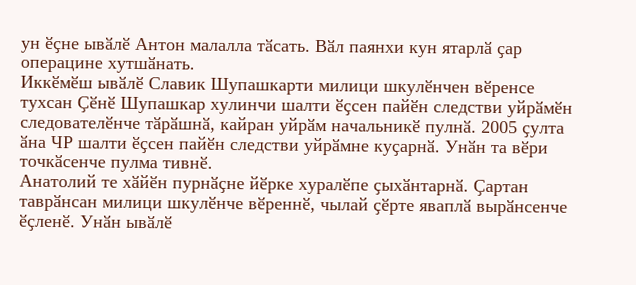ун ӗҫне ывӑлӗ Антон малалла тӑсать. Вӑл паянхи кун ятарлӑ ҫар операцине хутшӑнать.
Иккӗмӗш ывӑлӗ Славик Шупашкарти милици шкулӗнчен вӗренсе тухсан Ҫӗнӗ Шупашкар хулинчи шалти ӗҫсен пайӗн следстви уйрӑмӗн следователӗнче тӑрӑшнӑ, кайран уйрӑм начальникӗ пулнӑ. 2005 ҫулта ӑна ЧР шалти ӗҫсен пайӗн следстви уйрӑмне куҫарнӑ. Унӑн та вӗри точкӑсенче пулма тивнӗ.
Анатолий те хӑйӗн пурнӑҫне йӗрке хуралӗпе ҫыхӑнтарнӑ. Ҫартан таврӑнсан милици шкулӗнче вӗреннӗ, чылай ҫӗрте яваплӑ вырӑнсенче ӗҫленӗ. Унӑн ывӑлӗ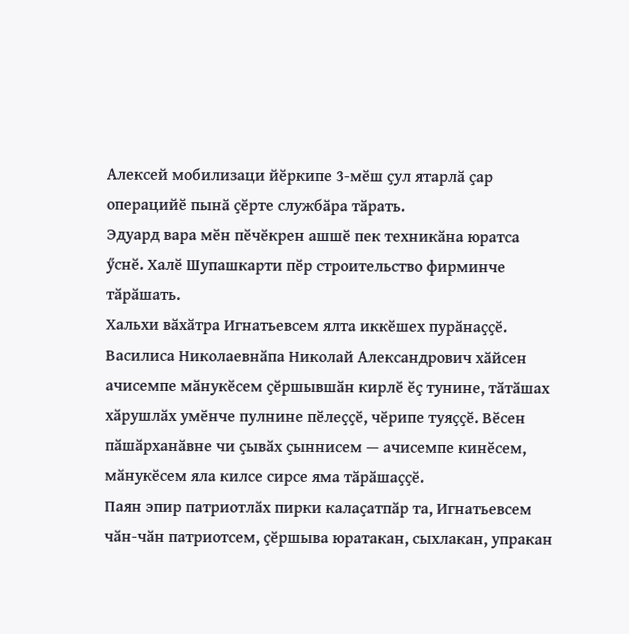Алексей мобилизаци йӗркипе 3-мӗш ҫул ятарлӑ ҫар операцийӗ пынӑ ҫӗрте службӑра тӑрать.
Эдуард вара мӗн пӗчӗкрен ашшӗ пек техникӑна юратса ӳснӗ. Халӗ Шупашкарти пӗр строительство фирминче тӑрӑшать.
Хальхи вӑхӑтра Игнатьевсем ялта иккӗшех пурӑнаҫҫӗ. Василиса Николаевнӑпа Николай Александрович хӑйсен ачисемпе мӑнукӗсем ҫӗршывшӑн кирлӗ ӗҫ тунине, тӑтӑшах хӑрушлӑх умӗнче пулнине пӗлеҫҫӗ, чӗрипе туяҫҫӗ. Вӗсен пӑшӑрханӑвне чи ҫывӑх ҫыннисем — ачисемпе кинӗсем, мӑнукӗсем яла килсе сирсе яма тӑрӑшаҫҫӗ.
Паян эпир патриотлӑх пирки калаҫатпӑр та, Игнатьевсем чӑн-чӑн патриотсем, ҫӗршыва юратакан, сыхлакан, упракан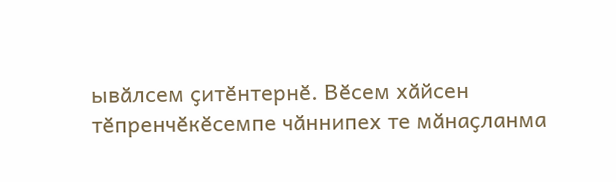ывӑлсем ҫитӗнтернӗ. Вӗсем хӑйсен тӗпренчӗкӗсемпе чӑннипех те мӑнаҫланма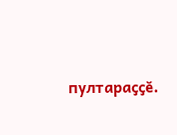пултараҫҫӗ.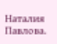Наталия Павлова.